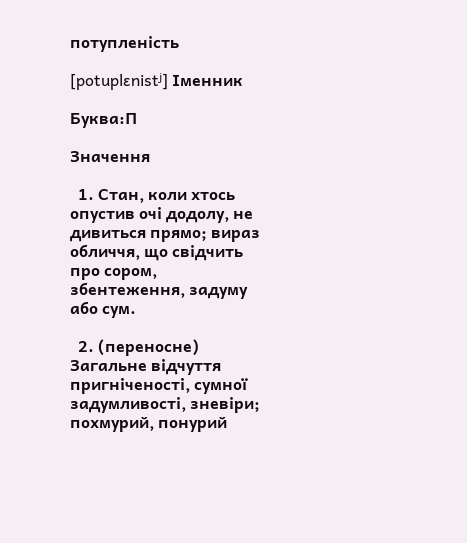потупленість

[potuplɛnistʲ] Іменник

Буква:П

Значення

  1. Стан, коли хтось опустив очі додолу, не дивиться прямо; вираз обличчя, що свідчить про сором, збентеження, задуму або сум.

  2. (переносне) Загальне відчуття пригніченості, сумної задумливості, зневіри; похмурий, понурий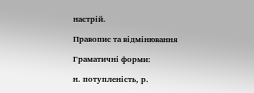настрій.

Правопис та відмінювання

Граматичні форми:

н. потупленість, р.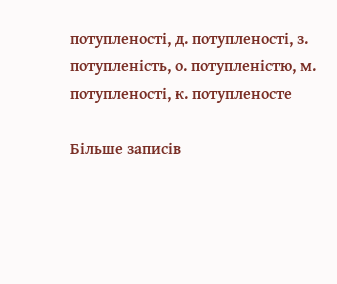потупленості, д. потупленості, з. потупленість, о. потупленістю, м. потупленості, к. потупленосте

Більше записів